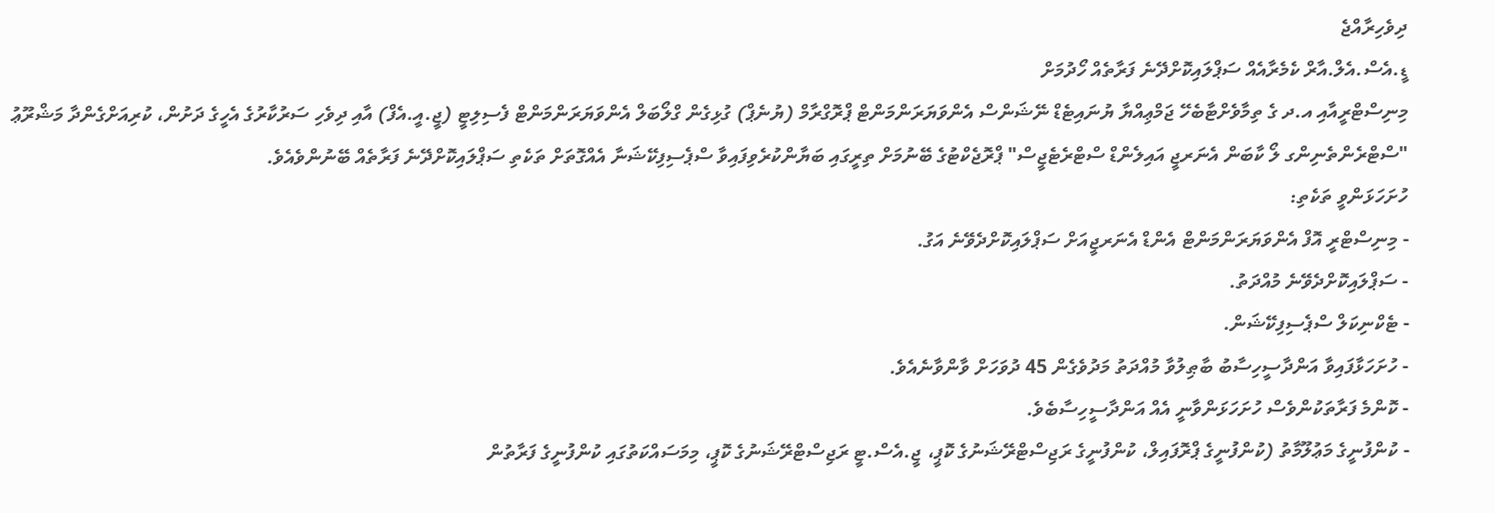ދިވެހިރާއްޖެ
ޑީ.އެސް.އެލް.އާރް ކެމެރާއެއް ސަޕްލައިކޮށްދޭނެ ފަރާތެއް ހޯދުމަށް
މިނިސްޓްރީއާއި އ.ދ ގެ ތިމާވެށްޓާބެހޭ ޖަމްޢިއްޔާ ޔުނައިޓެޑް ނޭޝަންސް އެންވަޔަރަންމަންޓް ޕްރޮގްރާމް (ޔުނެޕް) ގުޅިގެން ގްލޯބަލް އެންވަޔަރަންމަންޓް ފެސިލިޓީ (ޖީ.އީ.އެފް) އާއި ދިވެހި ސަރުކާރުގެ އެހީގެ ދަށުން، ކުރިއަށްގެންދާ މަޝްރޫޢު "ސްޓްރެންތެނިންގ ލޯ ކާބަން އެނަރޖީ އައިލެންޑް ސްޓްރެޓެޖީސް" ޕްރޮޖެކްޓުގެ ބޭނުމަށް ތިރީގައި ބަޔާންކުރެވިފައިވާ ސްޕެސިފިކޭޝަނާ އެއްގޮތަށް ތަކެތި ސަޕްލައިކޮށްދޭނެ ފަރާތެއް ބޭނުންވެއެވެ.
ހުށަހަޅަންވީ ތަކެތި:
- މިނިސްޓްރީ އޮފް އެންވަޔަރަންމަންޓް އެންޑް އެނަރޖީއަށް ސަޕްލައިކޮށްދެވޭނެ އަގު.
- ސަޕްލައިކޮށްދެވޭނެ މުއްދަތު.
- ޓެކްނިކަލް ސްޕެސިފިކޭޝަން.
- ހުށަހަޅާފައިވާ އަންދާސީހިސާބު ބާޠިލުވާ މުއްދަތު މަދުވެގެން 45 ދުވަހަށް ވާންވާނެއެވެ.
- ކޮންމެ ފަރާތަކުންވެސް ހުށަހަޅަންވާނީ އެއް އަންދާސީހިސާބެވެ.
- ކުންފުނީގެ މަޢުލޫމާތު (ކުންފުނީގެ ޕްރޮފައިލް، ކުންފުނީގެ ރަޖިސްޓްރޭޝަނުގެ ކޮޕީ، ޖީ.އެސް.ޓީ ރަޖިސްޓްރޭޝަނުގެ ކޮޕީ، މިމަސައްކަތުގައި ކުންފުނީގެ ފަރާތުން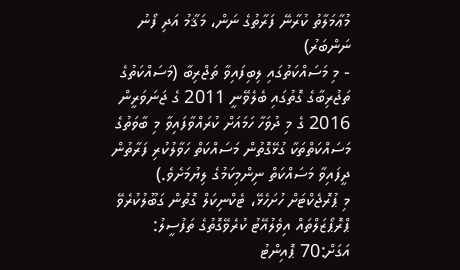މުޢާމަލާތު ކުރާނޭ ފަރާތުގެ ނަން، މަޤާމު އަދި ފޯނު ނަންބަރު)
- މި މަސައްކަތުގައި ލިބިފައިވާ ތަޖްރިބާ (މަސައްކަތުގެ ތަޖުރިބާގެ ގޮތުގައި ބެލެވޭނީ 2011 ގެ ޖަނަވަރީން 2016 ގެ މި ދުވަހާ ހަމައަށް ކުރައްވާފައިވާ މި ބާވަތުގެ މަސައްކަތްތަކާ ގުޅޭގޮތުން މަސައްކަތް ހަވާލުކުރި ފަރާތުން ދީފައިވާ މަސައްކަތް ނިންމިކަމުގެ ލިޔުމަށެވެ.)
މި ޕުރޮޖެކްޓަށް ހުށަހެޅޭ، ޓެކްނިކަލް ގޮތުން ގަބޫލުކުރެވޭ ޕްރޮޕޯޒަލްތައް އިވެލުއޭޓު ކުރެވޭގޮތުގެ ތަފުސީލު:
އަގަށް:70 ޕޮއިންޓު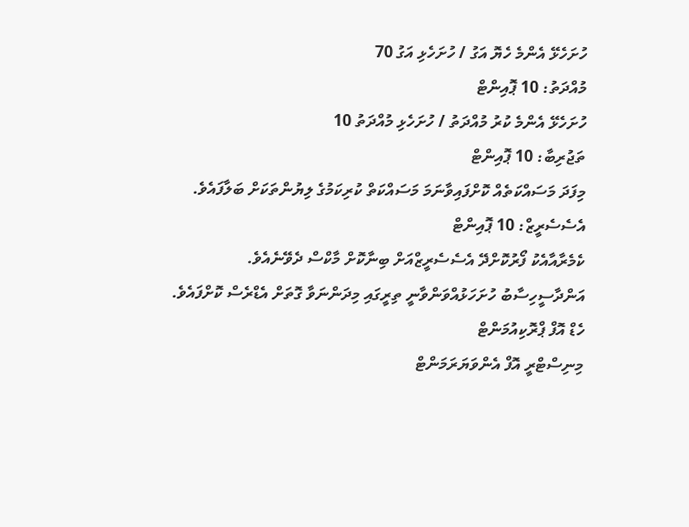ހުށަހެޅޭ އެންމެ ހެޔޮ އަގު / ހުށަހެޅި އަގު 70
މުއްދަތު: 10 ޕޮއިންޓް
ހުށަހެޅޭ އެންމެ ކުރު މުއްދަތު / ހުށަހެޅި މުއްދަތު 10
ތަޖުރިބާ: 10 ޕޮއިންޓް
މިފަދަ މަސައްކަތެއް ކޮށްފައިވާނަމަ މަސައްކަތް ކުރިކަމުގެ ލިޔުންތަކަށް ބަލާފައެވެ.
އެސެސެރީޒް: 10 ޕޮއިންޓް
ކެމެރާއާއެކު ފޯރުކޮށްދޭ އެސެސެރީޒްއަށް ބިނާކޮށް މާކްސް ދެވޭނެއެވެ.
އަންދާސީހިސާބު ހުށަހަޅުއްވަންވާނީ ތިރީގައި މިދަންނަވާ ގޮތަށް އެޑްރެސް ކޮށްފައެވެ.
ހެޑް އޮފް ޕްރޮކިއުމަންޓް
މިނިސްޓްރީ އޮފް އެންވަޔަރަމަންޓް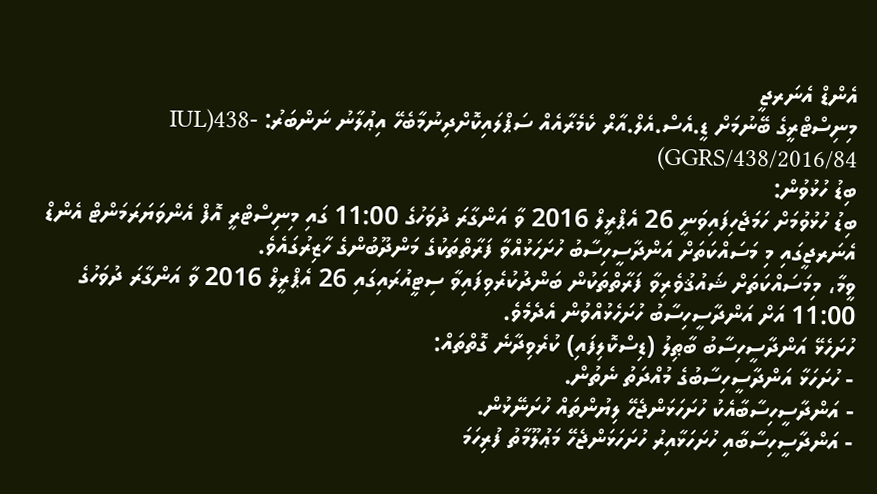އެންޑް އެނަރޖީ
މިނިސްޓްރީގެ ބޭނުމަށް ޑީ.އެސް.އެލް.އާރް ކެމެރާއެއް ސަޕްލައިކޮށްދިނުމާބެހޭ އިޢުލާނު ނަންބަރު: IUL)438-GGRS/438/2016/84)
ބިޑު ހުޅުވުން:
ބިޑު ހުޅުވުމަށް ހަމަޖެހިފައިވަނީ 26 އެޕްރީލް 2016 ވާ އަންގާރަ ދުވަހުގެ 11:00 ގައި މިނިސްޓްރީ އޮފް އެންވަޔަރަމަންޓް އެންޑް އެނަރޖީގައި މި މަސައްކަތަށް އަންދާސީހިސާބު ހުށަހަޅުއްވާ ފަރާތްތަކުގެ މަންދޫބުންގެ ހާޒިރުގައެވެ.
ވީމާ، މިމަސައްކަތަށް ޝައުޤުވެރިވާ ފަރާތްތަކުން ބަންދުކުރެވިފައިވާ ސިޓީއުރައިގައި 26 އެޕްރީލް 2016 ވާ އަންގާރަ ދުވަހުގެ 11:00 އަށް އަންދާސީހިސާބު ހުށަހެޅުއްވުން އެދެމެވެ.
ހުށަހެޅޭ އަންދާސީހިސާބު ބާޠިލު (ޑިސްކޮލިފައި) ކުރެވިދާނެ ގޮތްތައް:
- ހުށަހަޅާ އަންދާސީހިސާބުގެ މުއްދަތު ނެތުން.
- އަންދާސީހިސާބާއެކު ހުށަހަޅަންޖެހޭ ލިޔުންތައް ހުށަނޭޅުން.
- އަންދާސީހިސާބާއި ހުށަހަޅާއިރު ހުށަހަޅަންޖެހޭ މަޢުލޫމާތު ފުރިހަމަ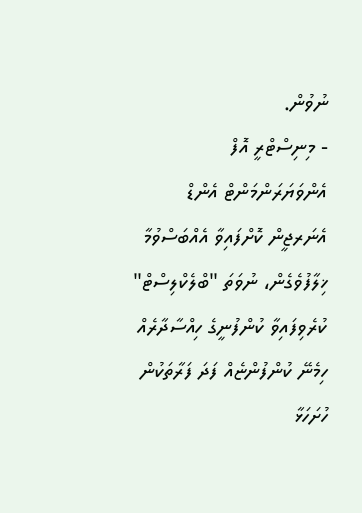ނުވުން.
- މިނިސްޓްރީ އޮފް އެންވަޔަރަންމަންޓް އެންޑް އެނަރޖީން ކޮށްފައިވާ އެއްބަސްވުމާ ޚިލާފުވެގެން، ނުވަތަ "ބްލެކްލިސްޓް" ކުރެވިފައިވާ ކުންފުނީގެ ހިއްސާދާރެއް ހިމެނޭ ކުންފުންޏެއް ފަދަ ފަރާތަކުން ހުށަހަޅާ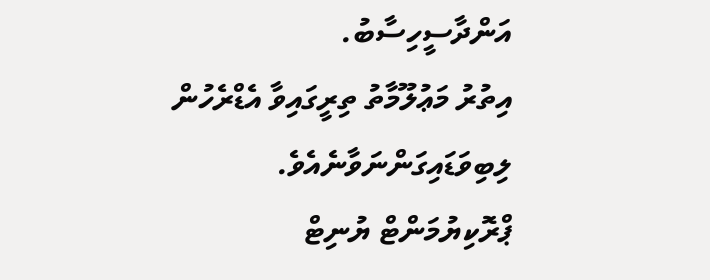އަންދާސީހިސާބު.
އިތުރު މަޢުލޫމާތު ތިރީގައިވާ އެޑްރެހުން ލިބިވަޑައިގަންނަވާނެއެވެ.
ޕްރޮކިޔުމަންޓް ޔުނިޓް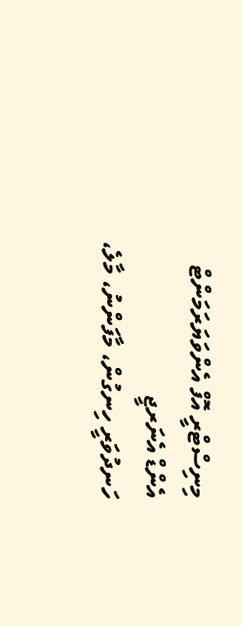މިނިސްޓްރީ އޮފް އެންވަޔަރަމަންޓް އެންޑް އެނަރޖީ
ހަނދުވަރީ ހިނގުން، މާފަންނު، މާލެ،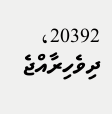20392، ދިވެހިރާއްޖެ